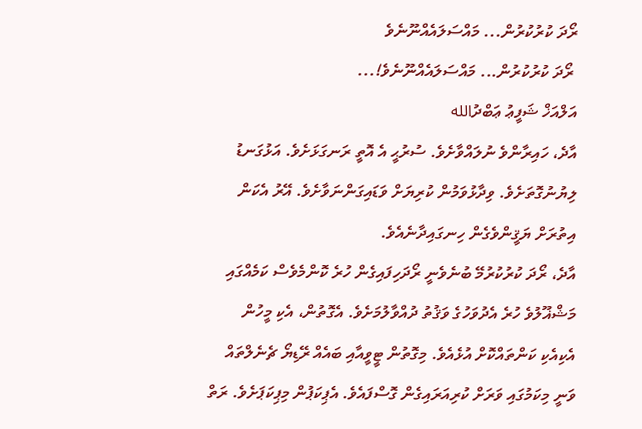ރޯދަ ކުރުކުރުން... މައްސަލައެއްނޫނެވެ
 ރޯދަ ކުރުކުރުން... މައްސަލައެއްނޫނެވެ!...
އަލްއަޚް ޝަފީޢު ޢަބްދުالله
އާދެ، ހައިރާންވެ ނުލައްވާށެވެ. ސުރުޙީ އެ އޮތީ ރަނގަޅަށެވެ. އަޅުގަނޑު ލިޔުނުގޮތަށެވެ. ވިދާޅުވަމުން ކުރިޔަށް ވަޑައިގަންނަވާށެވެ. އޭރު އެކަން އިތުރަށް ޔަޤީންވެގެން ހިނގައިދާނެއެވެ.
އާދެ، ރޯދަ ކުރުކުރުމޭ ބުނެވެނީ ރޯދަހިފައިގެން ހުރެ ކޮންމެވެސް ކަމެއްގައި މަޝްޣޫލުވެ ހުރެ އެދުވަހުގެ ވަޤުތު ދުއްވާލުމަށެވެ. އެގޮތުން، އެކި މީހުން އެކިއެކި ކަންތައްކޮށް އުޅެއެވެ. މިގޮތުން ޓީވީއާއި ބައެއް ރޭޑިޔޯ ޗެނެލްތައް ވަނީ މިކަމުގައި ވަރަށް ކުރިއަރައިގެން ގޮސްފައެވެ. އެޕިކަޕުން މިޕިކަޕަށެވެ. ރަތް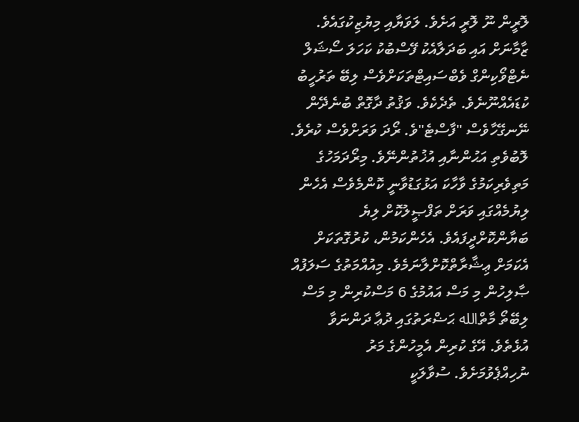ލޮރީން ނޫ ލޮރީ އަށެވެ. ލަވަޔާއި މިޔުޒިކުގައެވެ. ޒާމާނަށް އައި ބަދަލާއެކު ފޭސްބުކު ކަހަލަ ސޯޝަލް ނެޓްވޯކިންގް ވެބްސައިޓްތަކަށްވެސް ލިބޭ ތަރުހީބު ކުޑައެއްނޫނެވެ. ތެދެކެވެ. ވަޤުތު ދާގޮތް ބުނެދޭން ނޭނގޭހާވެސް "ފާސްޓެ"ވެ. ރޯދަ ވަރަށްވެސް ކުރެވެ.
ލޮބުވެތި އަޙުންނާއި އުޚުތުންނޭވެ. މިރޯދަމަހުގެ މަތިވެރިކަމުގެ ވާހާކަ އަޅުގަޑުވާނީ ކޮންމެވެސް އެހެން ލިޔުމެއްގައި ވަރަށް ތަފްޞީލުކޮށް ލިޔެ ބަޔާންކޮށްދީފައެވެ. އެހެންކަމުން، ކުރުގޮތަކަށް އެކަމަށް ޢިޝާރާތްކޮށްލާނަމެވެ. މިއުއްމަތުގެ ސަލަފުއް ޞާލިހުން މި މަސް އައުމުގެ 6 މަސްކުރިން މި މަސް ލިބޭތޯ މާތްالله ޙަޟްރަތުގައި ދުޢާ ދަންނަވާ އުޅެތެވެ. އޭގެ ކުރިން އެމީހުންގެ މަރު ނުހިއްޕެވުމަށެވެ. ސުވާލަކީ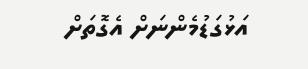އަޅުގަޑުމެންނަށް އެގޮތަށް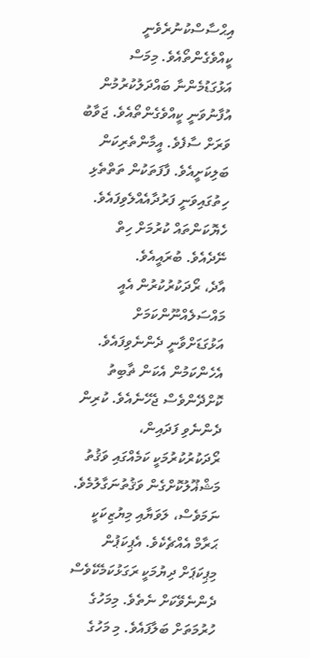އިޙްސާސްކުނުރެވެނީ ކީއްވެގެންތޯއެވެ. މިމަސް އަޅުގަޑުމެންނާ ބައްދަލުކުރުމުން އުފާނުވަނީ ކީއްވެގެންތޯއެވެ. ޖަވާބު ވަރަށް ސާފެވެ. އީމާންތެރިކަން ބަލިކަށީއެވެ. ފާފަތަކުން ތަތްތެޅި ހިތުގައިވަނީ ފަރުދާއެއްލެވިފައެވެ. ހެޔޮކަންތައް ކުރުމަށް ހިތް ނޭދެއެވެ. ބުރައީއެވެ.
އާދެ، ރޯދަކުރުކުރުން އެއީ މައްސަލެއްނޫންކަމަށް އަޅުގަޑަށްވާނީ ދެންނެވިފައެވެ. އެހެންކަމުން އެކަން ޡާބިތު ކޮށްދޭންވެސް ޖެހޭނެއެވެ. ކުރިން ދެންނެވި ފަދައިން، ރޯދަކުރުކުރުމަކީ ކަމެއްގައި ވަޤުތު މަޝްޣޫލުކޮށްގެން ވަޤުތުނަގާލުމެވެ. ނަމަވެސް، ލަވަޔާއި މިޔުޒިކަކީ ޙަރާމް އެއްޗެކެވެ. އެޕިކަޕުން މިޕިކަޕަށް ދިޔުމަކީ ރަގަޅުކަމެކޭވެސް ދެންނެވޭކަށް ނެތެވެ. މިމަހުގެ ހުރުމަތަށް ބަލާފައެވެ. މި މަހުގެ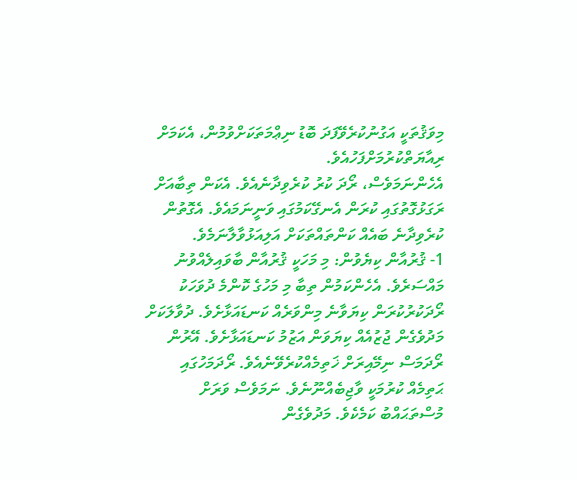މިވަޤުތަކީ އަގުނުކުރެވޭފަދަ ބޮޑު ނިޢްމަތަކަށްވުމުން، އެކަމަށް ރިއާޔަތްކުރުމަށްފަހުއެވެ.
އެހެންނަމަވެސް، ރޯދަ ކުރު ކުރެވިދާނެއެވެ. އެކަން ތިބާއަށް ރަގަޅުގޮތުގައި ކުރަން އެނގޭކަމުގައި ވަނީނަމައެވެ. އެގޮތުން ކުރެވިދާނެ ބައެއް ކަންތައްތަކަށް އަލިއަޅުވާލާނަމެވެ.
1- ޤުރުއާން ކިޔެވުން: މި މަހަކީ ޤުރުއާން ބާވައިލެއްވުނު މައްސަރެވެ. އެހެންކަމުން ތިބާ މި މަހުގެ ކޮންމެ ދުވަހަކު ރޯދަކުރުކުރަން ކިޔަވާނެ މިންވަރެއް ކަނޑައަޅާށެވެ. ދުވާލަކަށް މަދުވެގެން ޖުޒުއެއް ކިޔަވަން އަޒުމު ކަނޑައަޅާށެވެ. އޭރުން ރޯދަމަސް ނިމޭއިރަށް ޚަތިމެއްކުރެވޭނެއެވެ. ރޯދަމަހުގައި ޙަތިމެއް ކުރުމަކީ ވާޖިބެއްނޫނެވެ. ނަމަވެސް ވަރަށް މުސްތަޙައްބު ކަމެކެވެ. މަދުވެގެން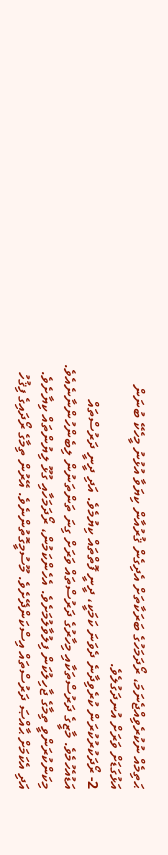ޙަތިމެއް ނުކުރެވިއްޖެނަމަ، ރޯދަމަހުގެ ބަރަކާތަށް އެދިގެން ޤުރުއާން ކިޔަވާ އުޅުނު މީހެކޭ ބުނަން އަޅުގަޑަށް ވަރަށް އުނދަގުލެވެ.
2- ރޯދަކުރުކުރަން ކުރެވިދާނެ ދެވަނަ ކަމަކީ، ދީނީ ފޮތްތައް ކިޔުމެވެ. އަދި ދީނީ ދަރުސްތައް އަޑުއެހުމެވެ. މާޒީގެ ދަރުސްތަކާއި މިހާރުގެ ދަރުސްތައް ވަރަށް ގިނަ ތަންތަނުން ލިބެންހުންނާނެއެވެ.  މިކަންކުރަންވީ ތިމާގެ ޖާހިލުކަން ފިލުވާލުމަށެވެ. އެހެންކަމުން، ރޯދަމަހާއި ގުޅޫ ލިޔުންތައް ކިޔާށެވެ. އަދި އެކަމަށް ޙާއްޞަ ދަރުސްތައް އިސްކަންދޭށެވެ. މޫސުމީގޮތުންނެވެ. އޭރުން ތިމާގެ ރޯދައިގެ ފިޤުހު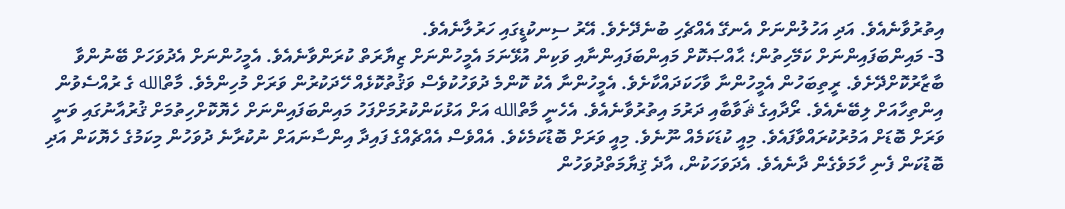އިތުރުވާނެއެވެ. އަދި އަހުލުންނަށް އެނގޭ އެއްޗެހި ބުނެދޭށެވެ. އޭރު ސިނކުޑީގައި ހަރުލާނެއެވެ.
3- މައިންބަފައިންނަށް ކަމޭހިތުން؛ ޙާއްޞަކޮށް މައިންބަފައިންނާއި ވަކިން އުޅޭނަމަ އެމީހުންނަށް ޒިޔާރަތް ކުރަންވާނެއެވެ. އެމީހުންނަށް އެދުވަހަށް ބޭނުންވާ ބާޒާރުކޮށްދޭށެވެ. ރީތިބަހުން އެމީހުންނާ ވާހަކަދައްކާށެވެ. އެމީހުންނާ އެކު ކޮންމެ ދުވަހުކުވެސް ވަޤުތުކޮޅެއް ހޭދަކުރުން ވަރަށް މުހިންމެވެ. މާތްالله ގެ ރުއްސެވުން އިންތިހާއަށް ލިބޭނެއެވެ. ރޯދާއިގެ ޘަވާބާއި ދަރުމަ އިތުރުވާނެއެވެ. އެހެނީ މާތްالله އަށް އަޅުކަންކުރުމަށްފަހު މައިންބަފައިންނަށް ހެޔޮކޮށްހިތުމަށް ޤުރުއާނުގައި ވަނީ ވަރަށް ބޮޑަށް އަމުރުކުރައްވާފައެވެ. މިއީ ކުޑަކަމެއް ނޫނެވެ. މިއީ ވަރަށް ބޮޑުކަމެކެވެ. އެއްވެސް އެއްޗެއްގެ ފައިދާ އިންސާނައަށް ނުކުރާނެ ދުވަހުން މިކަމުގެ ހެޔޮކަން އަދި ބޮޑުކަން ފެނި ހާމަވެގެން ދާނެއެވެ. އެދަވަހަކުން، އާދެ ޤިޔާމަތްދުވަހުން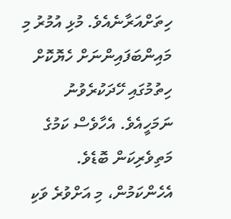ހިތަށްއަރާނެއެވެ. މުޅި އުމުރު މި މައިންބަފައިންނަށް ހެޔޮކޮށް ހިތުމުގައި ހޭދަކުރެވުނު ނަމަހީއެވެ. އެހާވެސް ކަމުގެ މަތިވެރިކަން ބޮޑެވެ. އެހެންކަމުން، މި އަށްވުރެ ވަކި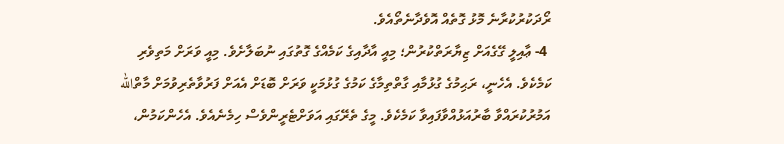ރޯދަކުރުކުރާނެ މޮޅު ގޮތެއް އޮވެދާނެތޯއެވެ.
 4- ޢާއިލީ ގޭގެއަށް ޒިޔާރަތްކުރުން؛ މިއީ އާދާއިގެ ކަމެއްގެ ގޮތުގައި ނުބަލާށެވެ. މިއީ ވަރަށް މަތިވެރި ކަމެކެވެ. އެހެނީ، ރަޙިމުގެ ގުޅުމާއި ގާތްތިމާގެ ކަމުގެ ގުޅުމަކީ ވަރަށް ބޮޑަށް އެއަށް ފަރުވާތެރިވުމަށް މާތްالله އަމުރުކުރައްވާ ބާރުއަޅުއްވާފައިވާ ކަމެކެވެ. މީގެ ތެރޭގައި އަވަށްޓެރީންވެސް ހިމެނެއެވެ. އެހެންކަމުން،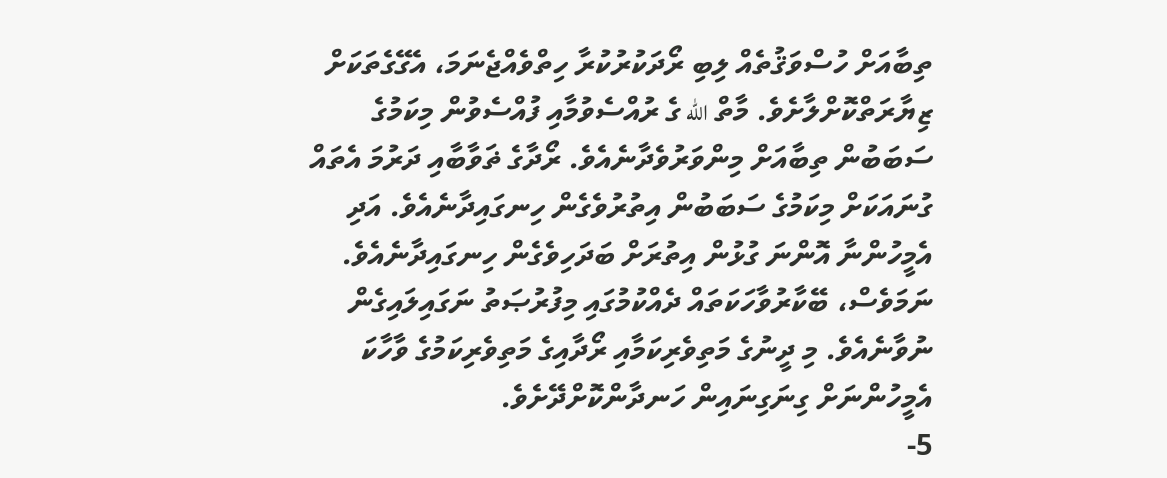ތިބާއަށް ހުސްވަޤުތެއް ލިބި ރޯދަކުރުކުރާ ހިތްވެއްޖެނަމަ، އެގޭގެތަކަށް ޒިޔާރަތްކޮށްލާށެވެ. މާތް الله ގެ ރުއްސެވުމާއި ފުއްސެވުން މިކަމުގެ ސަބަބުން ތިބާއަށް މިންވަރުވެދާނެއެވެ. ރޯދާގެ ޡަވާބާއި ދަރުމަ އެތައް ގުނައަކަށް މިކަމުގެ ސަބަބުން އިތުރުވެގެން ހިނގައިދާނެއެވެ. އަދި އެމީހުންނާ އޮންނަ ގުޅުން އިތުރަށް ބަދަހިވެގެން ހިނގައިދާނެއެވެ. ނަމަވެސް، ބޭކާރުވާހަކަތައް ދެއްކުމުގައި މިފުރުޞަތު ނަގައިލައިގެން ނުވާނެއެވެ. މި ދީނުގެ މަތިވެރިކަމާއި ރޯދާއިގެ މަތިވެރިކަމުގެ ވާހާކަ އެމީހުންނަށް ގިނަގިނައިން ހަނދާންކޮށްދޭށެވެ.
5-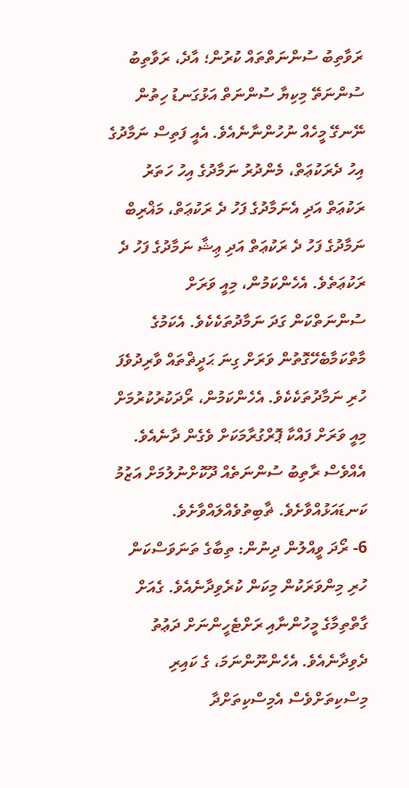ރަވާތިބު ސުންނަތްތައް ކުރުން؛ އާދެ، ރަވާތިބު ސުންނަތޭ މިކިޔާ ސުންނަތް އަޅުގަނޑު ހިތުން ނޭނގޭ މީހެއް ނުހުންނާނެއެވެ. އެއީ ފަތިސް ނަމާދުގެ އިހު ދެރަކުޢަތް، މެންދުރު ނަމާދުގެ އިހު ހަތަރު ރަކުޢަތް އަދި އެނަމާދުގެ ފަހު ދެ ރަކުޢަތް، މަޣްރިބް ނަމާދުގެ ފަހު ދެ ރަކުޢަތް އަދި ޢިޝާ ނަމާދުގެ ފަހު ދެ ރަކުޢަތެވެ. އެހެންކަމުން، މިއީ ވަރަށް ސުންނަތްކަން ގަދަ ނަމާދުތަކެކެވެ. އެކަމުގެ މާތްކަމާބެހޭގޮތުން ވަރަށް ގިނަ ޙަދީޡްތައް ވާރިދުވެފަ ހުރި ނަމާދުތަކެކެވެ. އެހެންކަމުން، ރޯދަކުރުކުރުމަށް މިއީ ވަރަށް ފައްކާ ޕޮރްގުރާމަކަށް ވެގެން ދާނެއެވެ. އެއްވެސް ރާތިބު ސުންނަތެއް ދޫކޮށްނުލުމަށް އަޒުމު ކަނޑައަޅުއްވާށެވެ. ޡާބިތުވެއްލައްވާށެވެ.
6- ރޯދަ ވީއްލުން ދިނުން: ތިބާގެ ތަނަވަސްކަން ހުރި މިންވަރަކުން މިކަން ކުރެވިދާނެއެވެ. ގެއަށް ގާތްތިމާގެ މީހުންނާއި ރަށްޓެހީންނަށް ދަޢުތު ދެވިދާނެއެވެ. އެހެންނޫންނަމަ، ގެ ކައިރި މިސްކިތަށްވެސް އެމިސްކިތަށްދާ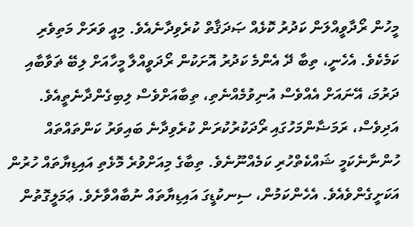މީހުން ރޯދާވީއްލަން ކަދުރު ކޮޅެއް ޞަދަޤާތް ކުރެވިދާނެއެވެ. މިއީ ވަރަށް މަތިވެރި ކަމެކެވެ. އެހެނީ، ތިބާ ދޭ އެންމެ ކަދުރު އޮށަކުން ރޯދަވީއްލާ މީހާއަށް ލިބޭ ޡަވާބާއި ދަރުމަ، އޭނައަށް އެއްވެސް އުނިވުމެއްނެތި، ތިބާއަށްވެސް ލިބިގެންދާނެތީއެވެ.
އަދިވެސް، ރަމަޟާންމަހުގައި ރޯދަކުރުކުރަން ކުރެވިދާނެ ބައިވަރު ކަންތައްތައް ހުންނާނެކަމީ ޝައްކެތްހުރި ކަމެއްނޫނެވެ. ތިބާގެ މިއަށްވުރެ މޮޅެތި އައިޑިޔާތައް ހުރުން އަކަށީގެންވެއެވެ. އެހެންކަމުން، ސިނކުޑީގަ އައިޑިޔާތައް ނުބާއްވާށެވެ. ޢަމަލީގޮތުން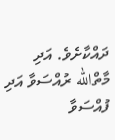ދައްކާށެވެ. އަދި މާތްالله ރުއްސަވާ އަދި ފުއްސަވާ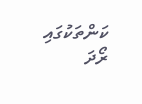ކަންތަކުގައި ރޯދަ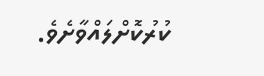ކުރުކޮށްލައްވާށެވެ.